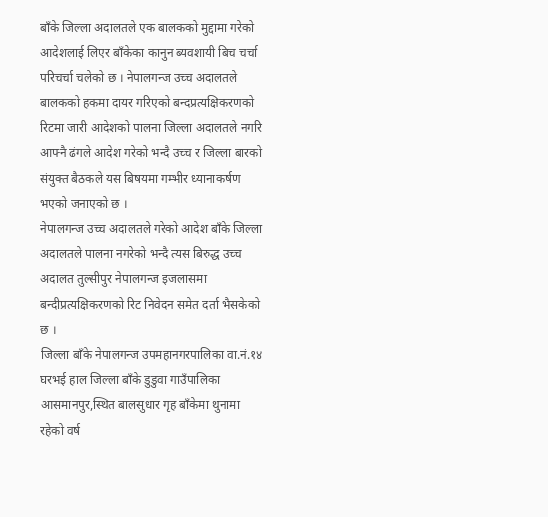बाँके जिल्ला अदालतले एक बालकको मुद्दामा गरेको आदेशलाई लिएर बाँकेका कानुन ब्यवशायी बिच चर्चा परिचर्चा चलेको छ । नेपालगन्ज उच्च अदालतले बालकको हकमा दायर गरिएको बन्दप्रत्यक्षिकरणको रिटमा जारी आदेशको पालना जिल्ला अदालतले नगरि आफ्नै ढंगले आदेश गरेको भन्दै उच्च र जिल्ला बारको संयुक्त बैठकले यस बिषयमा गम्भीर ध्यानाकर्षण भएको जनाएको छ ।
नेपालगन्ज उच्च अदालतले गरेको आदेश बाँके जिल्ला अदालतले पालना नगरेको भन्दै त्यस बिरुद्ध उच्च अदालत तुल्सीपुर नेपालगन्ज इजलासमा बन्दीप्रत्यक्षिकरणको रिट निवेदन समेत दर्ता भैसकेको छ ।
जिल्ला बाँके नेपालगन्ज उपमहानगरपालिका वा.नं.१४ घरभई हाल जिल्ला बाँके डुडुवा गाउँपालिका आसमानपुर,स्थित बालसुधार गृह बाँकेमा थुनामा रहेको वर्ष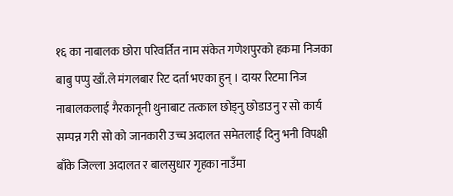१६ का नाबालक छोरा परिवर्तित नाम संकेत गणेशपुरको हकमा निजका बाबु पप्पु खाँ.ले मंगलबार रिट दर्ता भएका हुन् । दायर रिटमा निज नाबालकलाई गैरकानूनी थुनाबाट तत्काल छोड्नु छोडाउनु र सो कार्य सम्पन्न गरी सो को जानकारी उच्च अदालत समेतलाई दिनु भनी विपक्षी बाँके जिल्ला अदालत र बालसुधार गृहका नाउँमा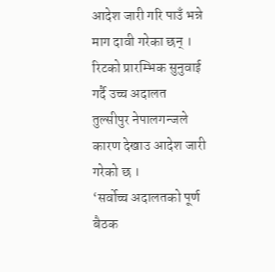आदेश जारी गरि पाउँ भन्ने माग दावी गरेका छन् ।
रिटको प्रारम्भिक सुनुवाई गर्दै उच्च अदालत तुल्सीपुर नेपालगन्जले कारण देखाउ आदेश जारी गरेको छ ।
‘सर्वोच्च अदालतको पूर्ण बैठक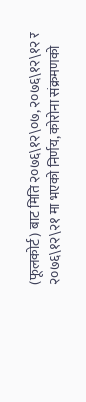(फूलकोर्ट) बाट मिति २०७६\१२\०७, २०७६\१२\१२ र २०७६\१२\२१ मा भएको निर्णय, कोरोना संक्रमणको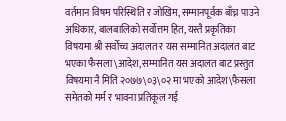वर्तमान विषम परिस्थिति र जोखिम, सम्मानपूर्वक बाँच्न पाउने अधिकार, बालबालिको सर्वोत्तम हित, यस्तै प्रकृतिका विषयमा श्री सर्वोच्च अदालत र यस सम्मानित अदालत बाट भएका फैसला\आदेश, सम्मानित यस अदालत बाट प्रस्तुत विषयमा नै मिति २०७७\०३\०२ मा भएको आदेश\फैसला समेतको मर्म र भावना प्रतिकूल गई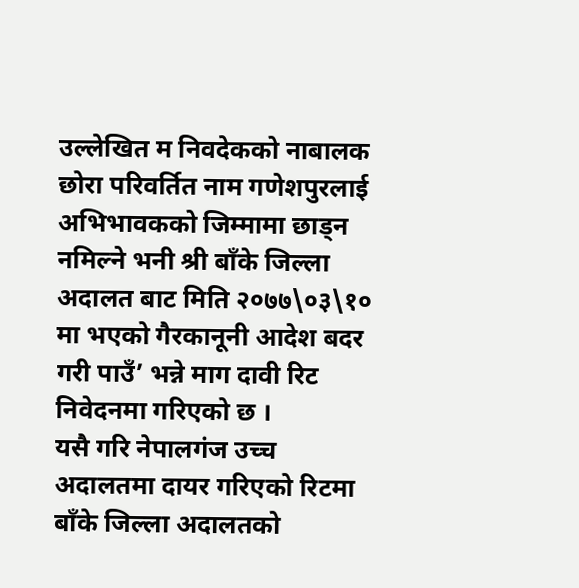उल्लेखित म निवदेकको नाबालक छोरा परिवर्तित नाम गणेशपुरलाई अभिभावकको जिम्मामा छाड्न नमिल्ने भनी श्री बाँके जिल्ला अदालत बाट मिति २०७७\०३\१० मा भएको गैरकानूनी आदेश बदर गरी पाउँ’ भन्ने माग दावी रिट निवेदनमा गरिएको छ ।
यसै गरि नेपालगंज उच्च अदालतमा दायर गरिएको रिटमा बाँके जिल्ला अदालतको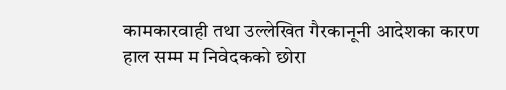कामकारवाही तथा उल्लेखित गैरकानूनी आदेशका कारण हाल सम्म म निवेदकको छोरा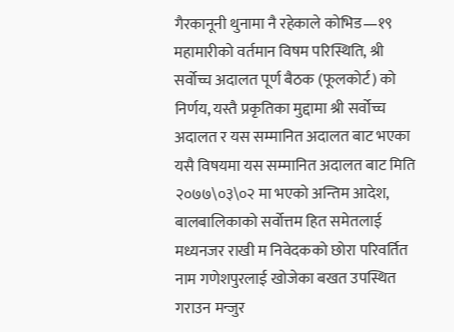गैरकानूनी थुनामा नै रहेकाले कोभिड—१९ महामारीको वर्तमान विषम परिस्थिति, श्री सर्वोच्च अदालत पूर्ण बैठक (फूलकोर्ट) को निर्णय, यस्तै प्रकृतिका मुद्दामा श्री सर्वोच्च अदालत र यस सम्मानित अदालत बाट भएका यसै विषयमा यस सम्मानित अदालत बाट मिति २०७७\०३\०२ मा भएको अन्तिम आदेश, बालबालिकाको सर्वोत्तम हित समेतलाई मध्यनजर राखी म निवेदकको छोरा परिवर्तित नाम गणेशपुरलाई खोजेका बखत उपस्थित गराउन मन्जुर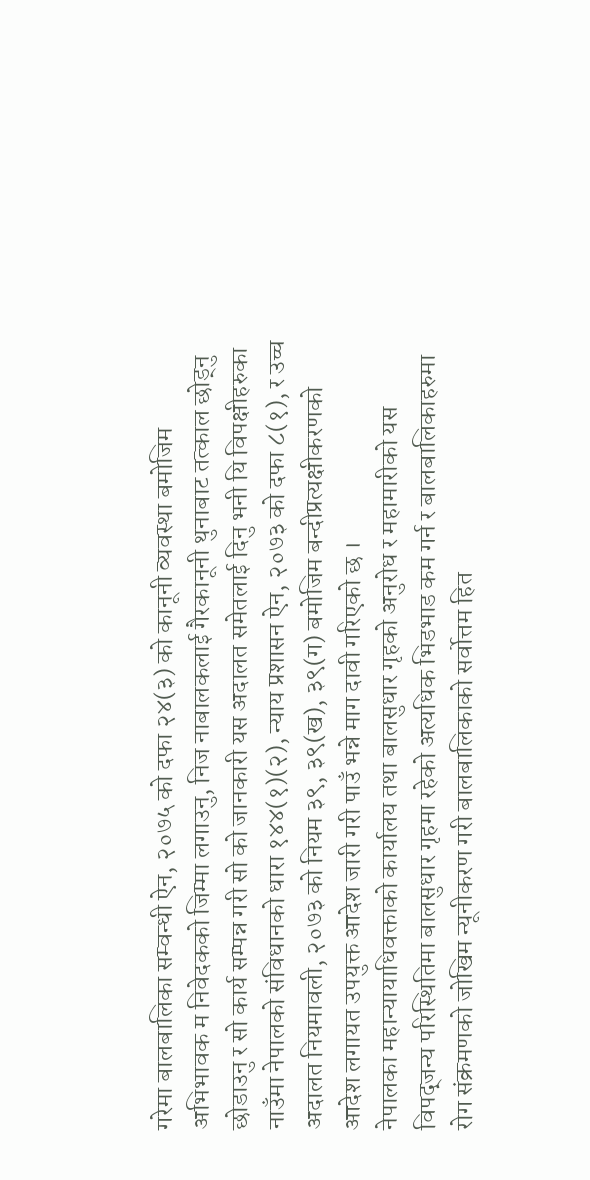गरेमा बालबालिका सम्वन्धी ऐन, २०७५ को दफा २४(३) को कानूनी व्यवस्था बमोजिम अभिभावक म निवेदकको जिम्मा लगाउनु, निज नाबालकलाई गैरकानूनी थुनाबाट तत्काल छोड्नु छोडाउनु र सो कार्य सम्पन्न गरी सो को जानकारी यस अदालत समेतलाई दिनु भनी यि विपक्षीहरुका नाउँमा नेपालको संविधानको धारा १४४(१)(२), न्याय प्रशासन ऐन, २०७३ को दफा ८(१), र उच्च अदालत नियमावली, २०७३ को नियम ३९, ३९(ख), ३९(ग) बमोजिम बन्दीप्रत्यक्षीकरणको आदेश लगायत उपयुक्त आदेश जारी गरी पाउँ भन्ने माग दावी गरिएको छ ।
नेपालका महान्यायाधिवक्ताको कार्यालय तथा बालसुधार गृहको अनुरोध र महामारीको यस विपद्जन्य परिस्थितिमा बालसुधार गृहमा रहेको अत्यधिक भिडभाड कम गर्न र बालबालिकाहरुमा रोग संक्रमणको जोखिम न्यूनीकरण गरी बालबालिकाको सर्वोत्तम हित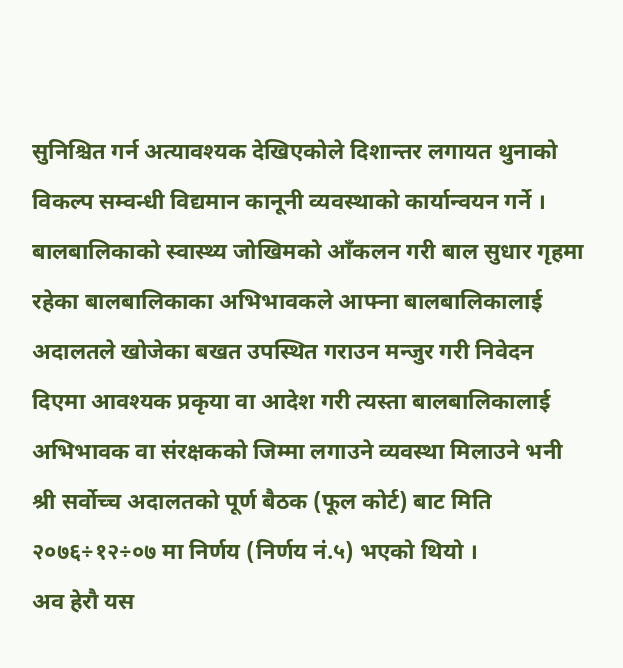सुनिश्चित गर्न अत्यावश्यक देखिएकोले दिशान्तर लगायत थुनाको विकल्प सम्वन्धी विद्यमान कानूनी व्यवस्थाको कार्यान्वयन गर्ने । बालबालिकाको स्वास्थ्य जोखिमको आँकलन गरी बाल सुधार गृहमा रहेका बालबालिकाका अभिभावकले आफ्ना बालबालिकालाई अदालतले खोजेका बखत उपस्थित गराउन मन्जुर गरी निवेदन दिएमा आवश्यक प्रकृया वा आदेश गरी त्यस्ता बालबालिकालाई अभिभावक वा संरक्षकको जिम्मा लगाउने व्यवस्था मिलाउने भनी श्री सर्वोच्च अदालतको पूर्ण बैठक (फूल कोर्ट) बाट मिति २०७६÷१२÷०७ मा निर्णय (निर्णय नं.५) भएको थियो ।
अव हेरौ यस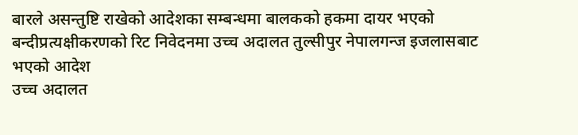बारले असन्तुष्टि राखेको आदेशका सम्बन्धमा बालकको हकमा दायर भएको बन्दीप्रत्यक्षीकरणको रिट निवेदनमा उच्च अदालत तुल्सीपुर नेपालगन्ज इजलासबाट भएको आदेश
उच्च अदालत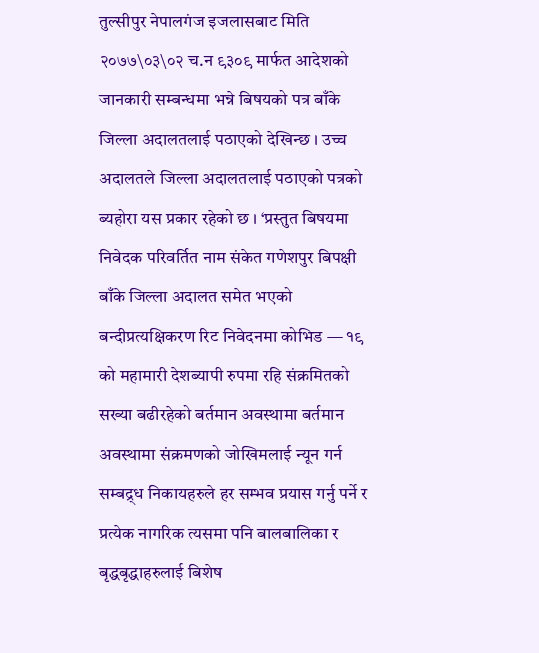तुल्सीपुर नेपालगंज इजलासबाट मिति २०७७\०३\०२ च.न ९३०९ मार्फत आदेशको जानकारी सम्बन्धमा भन्ने बिषयको पत्र बाँके जिल्ला अदालतलाई पठाएको देखिन्छ । उच्च अदालतले जिल्ला अदालतलाई पठाएको पत्रको ब्यहोरा यस प्रकार रहेको छ । ‘प्रस्तुत बिषयमा निवेदक परिवर्तित नाम संकेत गणेशपुर बिपक्षी बाँके जिल्ला अदालत समेत भएको बन्दीप्रत्यक्षिकरण रिट निवेदनमा कोभिड — १९ को महामारी देशब्यापी रुपमा रहि संक्रमितको सख्या बढीरहेको बर्तमान अवस्थामा बर्तमान अवस्थामा संक्रमणको जोखिमलाई न्यून गर्न सम्बद्र्ध निकायहरुले हर सम्भव प्रयास गर्नु पर्ने र प्रत्येक नागरिक त्यसमा पनि बालबालिका र बृद्धबृद्धाहरुलाई बिशेष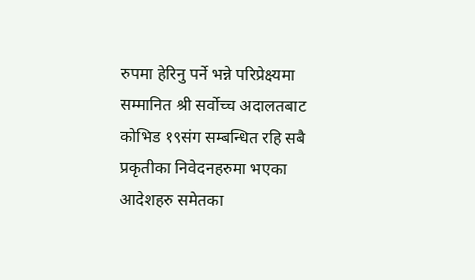रुपमा हेरिनु पर्ने भन्ने परिप्रेक्ष्यमा सम्मानित श्री सर्वोच्च अदालतबाट कोभिड १९संग सम्बन्धित रहि सबै प्रकृतीका निवेदनहरुमा भएका आदेशहरु समेतका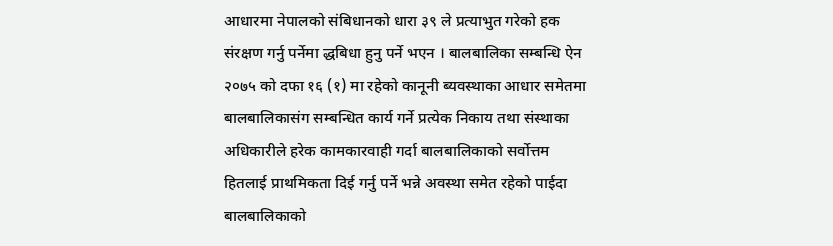आधारमा नेपालको संबिधानको धारा ३९ ले प्रत्याभुत गरेको हक संरक्षण गर्नु पर्नेमा द्धबिधा हुनु पर्ने भएन । बालबालिका सम्बन्धि ऐन २०७५ को दफा १६ (१) मा रहेको कानूनी ब्यवस्थाका आधार समेतमा बालबालिकासंग सम्बन्धित कार्य गर्ने प्रत्येक निकाय तथा संस्थाका अधिकारीले हरेक कामकारवाही गर्दा बालबालिकाको सर्वोत्तम हितलाई प्राथमिकता दिई गर्नु पर्ने भन्ने अवस्था समेत रहेको पाईदा बालबालिकाको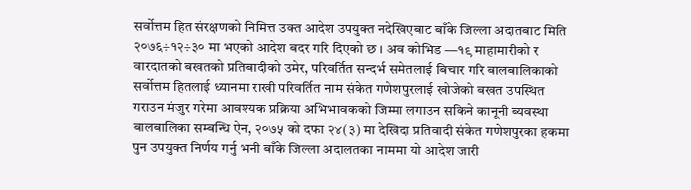सर्वोत्तम हित संरक्षणको निमित्त उक्त आदेश उपयुक्त नदेखिएबाट बाँके जिल्ला अदातबाट मिति २०७६÷१२÷३० मा भएको आदेश बदर गरि दिएको छ । अव कोभिड —१९ माहामारीको र वारदातको बखतको प्रतिबादीको उमेर, परिवर्तित सन्दर्भ समेतलाई बिचार गरि बालबालिकाको सर्वोत्तम हितलाई ध्यानमा राखी परिवर्तित नाम संकेत गणेशपुरलाई खोजेको बखत उपस्थित गराउन मंजुर गरेमा आवश्यक प्रक्रिया अभिभावकको जिम्मा लगाउन सकिने कानूनी ब्यवस्था बालबालिका सम्बन्धि ऐन, २०७५ को दफा २४(३) मा देखिदा प्रतिवादी संकेत गणेशपुरका हकमा पुन उपयुक्त निर्णय गर्नु भनी बाँके जिल्ला अदालतका नाममा यो आदेश जारी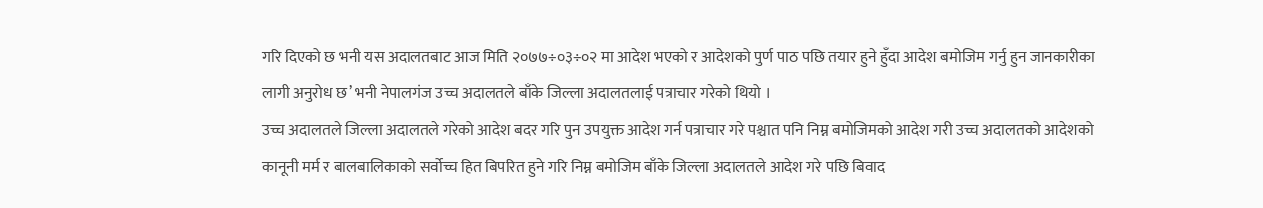गरि दिएको छ भनी यस अदालतबाट आज मिति २०७७÷०३÷०२ मा आदेश भएको र आदेशको पुर्ण पाठ पछि तयार हुने हुँदा आदेश बमोजिम गर्नु हुन जानकारीका लागी अनुरोध छ’ भनी नेपालगंज उच्च अदालतले बाँके जिल्ला अदालतलाई पत्राचार गरेको थियो ।
उच्च अदालतले जिल्ला अदालतले गरेको आदेश बदर गरि पुन उपयुक्त आदेश गर्न पत्राचार गरे पश्चात पनि निम्न बमोजिमको आदेश गरी उच्च अदालतको आदेशको कानूनी मर्म र बालबालिकाको सर्वोच्च हित बिपरित हुने गरि निम्न बमोजिम बाँके जिल्ला अदालतले आदेश गरे पछि बिवाद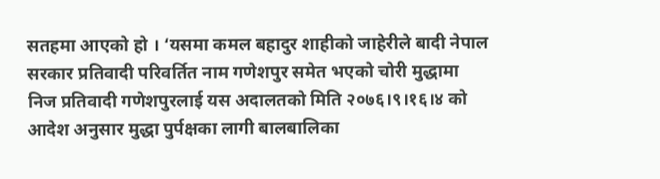सतहमा आएको हो । ‘यसमा कमल बहादुर शाहीको जाहेरीले बादी नेपाल सरकार प्रतिवादी परिवर्तित नाम गणेशपुर समेत भएको चोरी मुद्धामा निज प्रतिवादी गणेशपुरलाई यस अदालतको मिति २०७६।९।१६।४ को आदेश अनुसार मुद्धा पुर्पक्षका लागी बालबालिका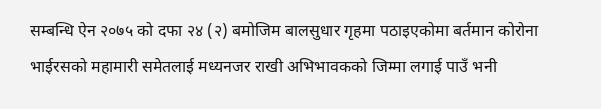सम्बन्धि ऐन २०७५ को दफा २४ (२) बमोजिम बालसुधार गृहमा पठाइएकोमा बर्तमान कोरोना भाईरसको महामारी समेतलाई मध्यनजर राखी अभिभावकको जिम्मा लगाई पाउँ भनी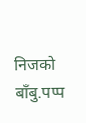निजको बाँबु.पप्प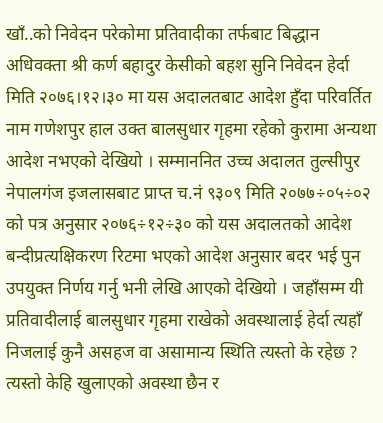खाँ..को निवेदन परेकोमा प्रतिवादीका तर्फबाट बिद्धान अधिवक्ता श्री कर्ण बहादुर केसीको बहश सुनि निवेदन हेर्दा मिति २०७६।१२।३० मा यस अदालतबाट आदेश हुँदा परिवर्तित नाम गणेशपुर हाल उक्त बालसुधार गृहमा रहेको कुरामा अन्यथा आदेश नभएको देखियो । सम्माननित उच्च अदालत तुल्सीपुर नेपालगंज इजलासबाट प्राप्त च.नं ९३०९ मिति २०७७÷०५÷०२ को पत्र अनुसार २०७६÷१२÷३० को यस अदालतको आदेश बन्दीप्रत्यक्षिकरण रिटमा भएको आदेश अनुसार बदर भई पुन उपयुक्त निर्णय गर्नु भनी लेखि आएको देखियो । जहाँसम्म यी प्रतिवादीलाई बालसुधार गृहमा राखेको अवस्थालाई हेर्दा त्यहाँ निजलाई कुनै असहज वा असामान्य स्थिति त्यस्तो के रहेछ ? त्यस्तो केहि खुलाएको अवस्था छैन र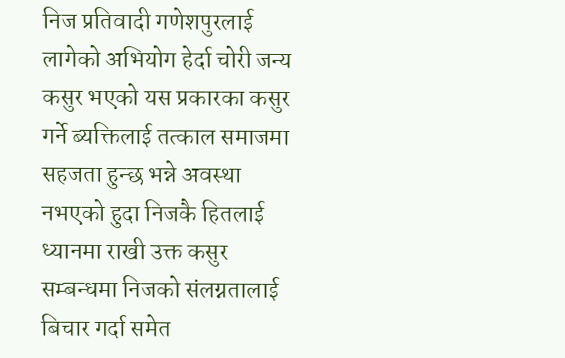निज प्रतिवादी गणेशपुरलाई लागेको अभियोग हेर्दा चोरी जन्य कसुर भएको यस प्रकारका कसुर गर्ने ब्यक्तिलाई तत्काल समाजमा सहजता हुन्छ भन्ने अवस्था नभएको हुदा निजकै हितलाई ध्यानमा राखी उक्त कसुर सम्बन्धमा निजको संलग्नतालाई बिचार गर्दा समेत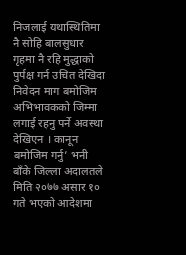निजलाई यथास्थितिमा नै सोहि बालसुधार गृहमा नै रहि मुद्धाको पुर्पक्ष गर्न उचित देखिदा निवेदन माग बमोजिम अभिभावकको जिम्मा लगाई रहनु पर्ने अवस्था देखिएन । कानून बमोजिम गर्नु’ भनी बाँके जिल्ला अदालतले मिति २०७७ असार १० गते भएको आदेशमा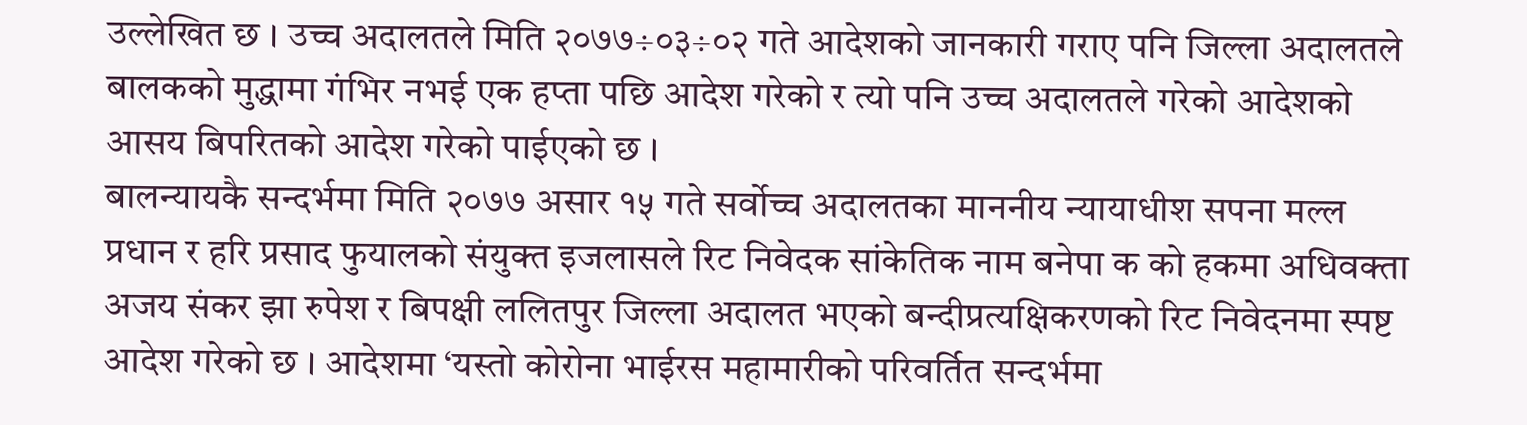उल्लेखित छ । उच्च अदालतले मिति २०७७÷०३÷०२ गते आदेशको जानकारी गराए पनि जिल्ला अदालतले बालकको मुद्धामा गंभिर नभई एक हप्ता पछि आदेश गरेको र त्यो पनि उच्च अदालतले गरेको आदेशको आसय बिपरितको आदेश गरेको पाईएको छ ।
बालन्यायकै सन्दर्भमा मिति २०७७ असार १५ गते सर्वोच्च अदालतका माननीय न्यायाधीश सपना मल्ल प्रधान र हरि प्रसाद फुयालको संयुक्त इजलासले रिट निवेदक सांकेतिक नाम बनेपा क को हकमा अधिवक्ता अजय संकर झा रुपेश र बिपक्षी ललितपुर जिल्ला अदालत भएको बन्दीप्रत्यक्षिकरणको रिट निवेदनमा स्पष्ट आदेश गरेको छ । आदेशमा ‘यस्तो कोरोना भाईरस महामारीको परिवर्तित सन्दर्भमा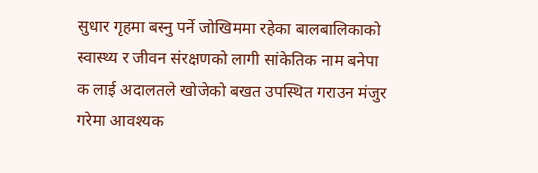सुधार गृहमा बस्नु पर्ने जोखिममा रहेका बालबालिकाको स्वास्थ्य र जीवन संरक्षणको लागी सांकेतिक नाम बनेपा क लाई अदालतले खोजेको बखत उपस्थित गराउन मंजुर गरेमा आवश्यक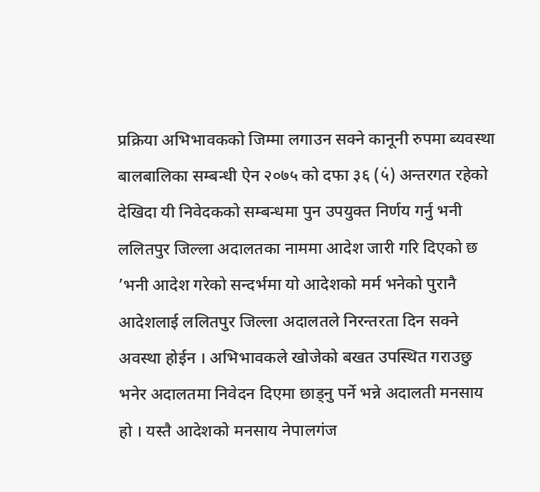प्रक्रिया अभिभावकको जिम्मा लगाउन सक्ने कानूनी रुपमा ब्यवस्था बालबालिका सम्बन्धी ऐन २०७५ को दफा ३६ (५ं) अन्तरगत रहेको देखिदा यी निवेदकको सम्बन्धमा पुन उपयुक्त निर्णय गर्नु भनी ललितपुर जिल्ला अदालतका नाममा आदेश जारी गरि दिएको छ ’भनी आदेश गरेको सन्दर्भमा यो आदेशको मर्म भनेको पुरानै आदेशलाई ललितपुर जिल्ला अदालतले निरन्तरता दिन सक्ने अवस्था होईन । अभिभावकले खोजेको बखत उपस्थित गराउछु भनेर अदालतमा निवेदन दिएमा छाड्नु पर्ने भन्ने अदालती मनसाय हो । यस्तै आदेशको मनसाय नेपालगंज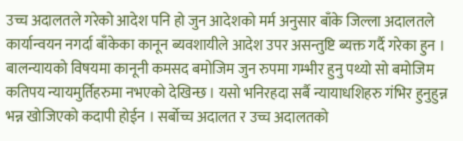उच्च अदालतले गरेको आदेश पनि हो जुन आदेशको मर्म अनुसार बाँके जिल्ला अदालतले कार्यान्वयन नगर्दा बाँकेका कानून ब्यवशायीले आदेश उपर असन्तुष्टि ब्यक्त गर्दै गरेका हुन । बालन्यायको विषयमा कानूनी कमसद बमोजिम जुन रुपमा गम्भीर हुनु पथ्यो सो बमोजिम कतिपय न्यायमुर्तिहरुमा नभएको देखिन्छ । यसो भनिरहदा सर्बै न्यायाधशिहरु गंभिर हुनुहुन्न भन्न खोजिएको कदापी होईन । सर्बोच्च अदालत र उच्च अदालतको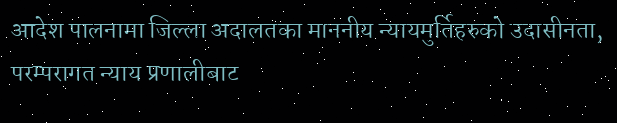आदेश पालनामा जिल्ला अदालतका माननीय न्यायमुर्तिहरुको उदासीनता, परम्परागत न्याय प्रणालीबाट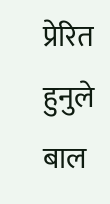प्रेरित हुनुले बाल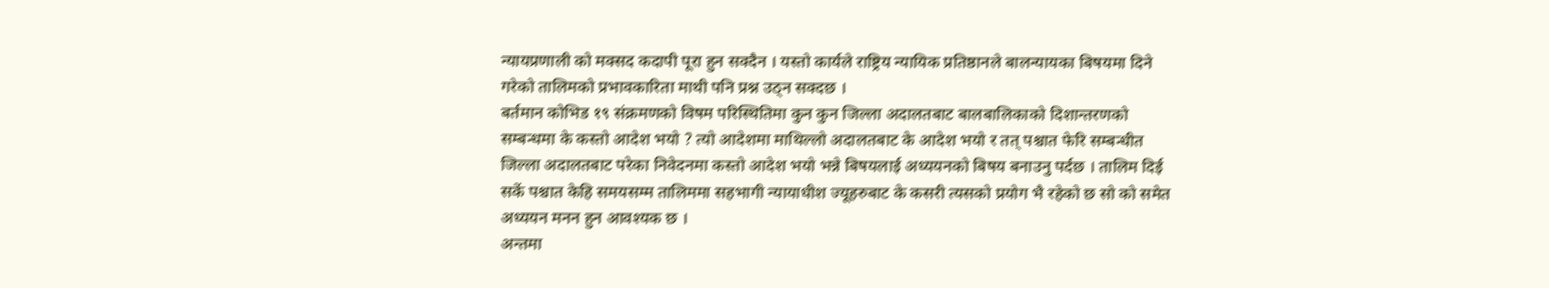न्यायप्रणाली को मक्सद कदापी पूरा हुन सक्दैन । यस्तो कार्यले राष्ट्रिय न्यायिक प्रतिष्ठानले बालन्यायका बिषयमा दिने गरेको तालिमको प्रभावकारिता माथी पनि प्रश्न उठ्न सक्दछ ।
बर्तमान कोभिड १९ संक्रमणको विषम परिस्थितिमा कुन कुन जिल्ला अदालतबाट बालबालिकाको दिशान्तरणको सम्बन्धमा के कस्तो आदेश भयो ? त्यो आदेशमा माथिल्लो अदालतबाट के आदेश भयो र तत् पश्चात फेरि सम्बन्धीत जिल्ला अदालतबाट परेका निवेदनमा कस्तो आदेश भयो भन्ने बिषयलाई अध्ययनको बिषय बनाउनु पर्दछ । तालिम दिई सकें पश्चात केहि समयसम्म तालिममा सहभागी न्यायाधीश ज्यूहरुबाट के कसरी त्यसको प्रयोग भै रहेको छ सो को समेत अध्ययन मनन हुन आवश्यक छ ।
अन्तमा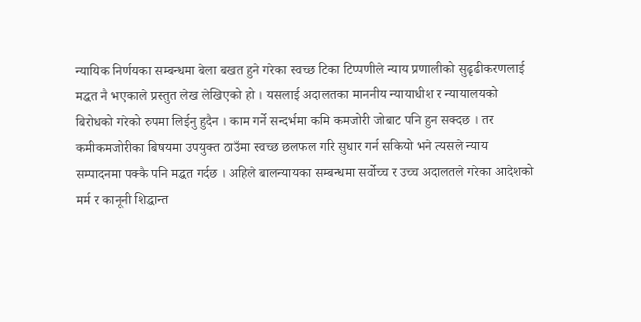न्यायिक निर्णयका सम्बन्धमा बेला बखत हुने गरेका स्वच्छ टिका टिप्पणीले न्याय प्रणालीको सुढृढीकरणलाई मद्धत नै भएकाले प्रस्तुत लेख लेखिएको हो । यसलाई अदालतका माननीय न्यायाधीश र न्यायालयको बिरोधको गरेको रुपमा लिईनु हुदैन । काम गर्ने सन्दर्भमा कमि कमजोरी जोबाट पनि हुन सक्दछ । तर कमीकमजोरीका बिषयमा उपयुक्त ठाउँमा स्वच्छ छलफल गरि सुधार गर्न सकियो भने त्यसले न्याय सम्पादनमा पक्कै पनि मद्धत गर्दछ । अहिले बालन्यायका सम्बन्धमा सर्वोच्च र उच्च अदालतले गरेका आदेशको मर्म र कानूनी शिद्धान्त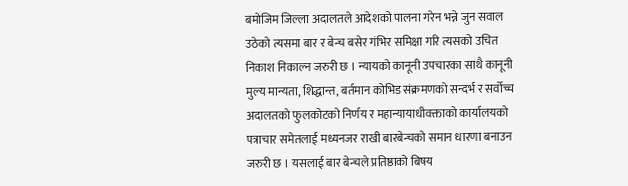बमोजिम जिल्ला अदालतले आदेशको पालना गरेन भन्ने जुन सवाल उठेको त्यसमा बार र बेन्च बसेर गंभिर समिक्षा गरि त्यसको उचित निकाश निकाल्न जरुरी छ । न्यायको कानूनी उपचारका साथै कानूनी मुल्य मान्यता, शिद्धान्त, बर्तमान कोभिड संक्रमणको सन्दर्भ र सर्वोच्च अदालतको फुलकोटको निर्णय र महान्यायाधीवक्ताको कार्यालयको पत्राचार समेतलाई मध्यनजर राखी बारबेन्चको समान धारणा बनाउन जरुरी छ । यसलाई बार बेन्चले प्रतिष्ठाको बिषय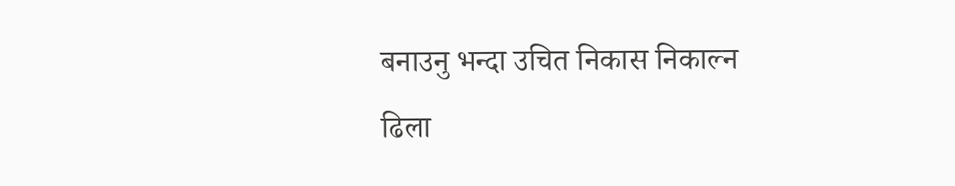बनाउनु भन्दा उचित निकास निकाल्न ढिला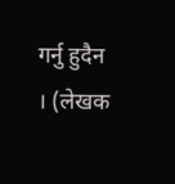गर्नु हुदैन । (लेखक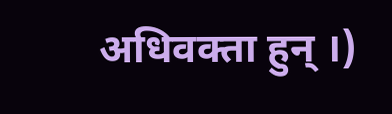अधिवक्ता हुन् ।)